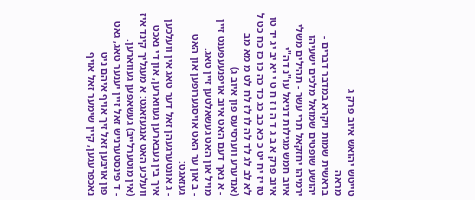טייטש יהואש איוב פרק ג
מראה
בראשית שמות ויקרא במדבר דברים - יהושע שופטים שמואל מלכים ישעיהו ירמיהו יחזקאל תרי עשר - תהילים משלי איוב חמש מגילות דניאל עו"נ דה"י
איוב פרק א ב ג ד ה ו ז ח ט י יא יב יג יד טו טז יז יח יט כ כא כב כג כד כה כו כז כח כט ל לא לב לג לד לה לו לז לח לט מ מא מב (אנדערע ווערסיעס פון איוב ג)
- א נאך דעם האט איוב אויפנעעפענט זיין מויל און האט געשאלטען זיין טאג.
- ב און ער האט אויסגערופען און האט געזאגט:
- ג אונטערגעהן זאל דער טאג אין וועלכען איך בין געבארען געווארען, און די נאכט וועלכע האט אנגעזאגט: א מעגליך קינד איז (אין מוטערלייבּ) געשאפען געווארען.
- ד פינסטערניש זאל זיין יענער טאג, גאט פון אויבּען זאל זיך אויף איהם ניט נאכפרעגען, קיין שימער זאל אויף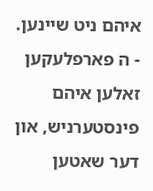איהם ניט שיינען.
- ה פארפלעקען זאלען איהם פינסטערניש, און דער שאטען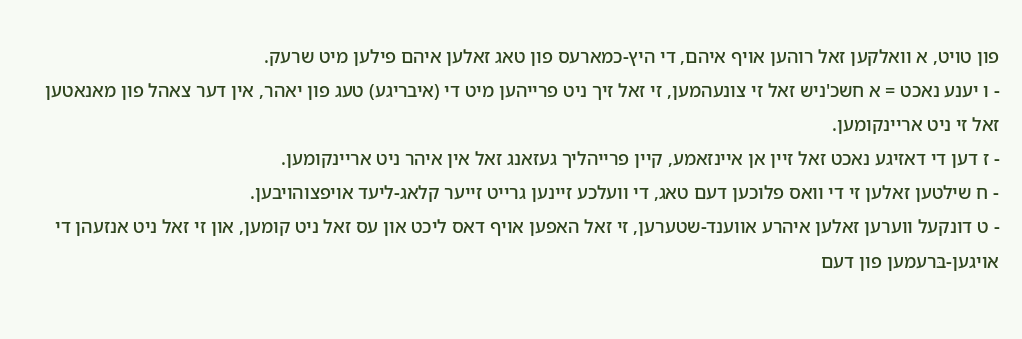פון טויט, א וואלקען זאל רוהען אויף איהם, די היץ-כמארעס פון טאג זאלען איהם פילען מיט שרעק.
- ו יענע נאכט = א חשכ'ניש זאל זי צונעהמען, זי זאל זיך ניט פרייהען מיט די (איבריגע) טעג פון יאהר, אין דער צאהל פון מאנאטען זאל זי ניט אריינקומען.
- ז דען די דאזיגע נאכט זאל זיין אן איינזאמע, קיין פרייהליך געזאנג זאל אין איהר ניט אריינקומען.
- ח שילטען זאלען זי די וואס פלוכען דעם טאג, די וועלכע זיינען גרייט זייער קלאג-ליעד אויפצוהויבען.
- ט דונקעל ווערען זאלען איהרע אווענד-שטערען, זי זאל האפען אויף דאס ליכט און עס זאל ניט קומען, און זי זאל ניט אנזעהן די אויגען-בּרעמען פון דעם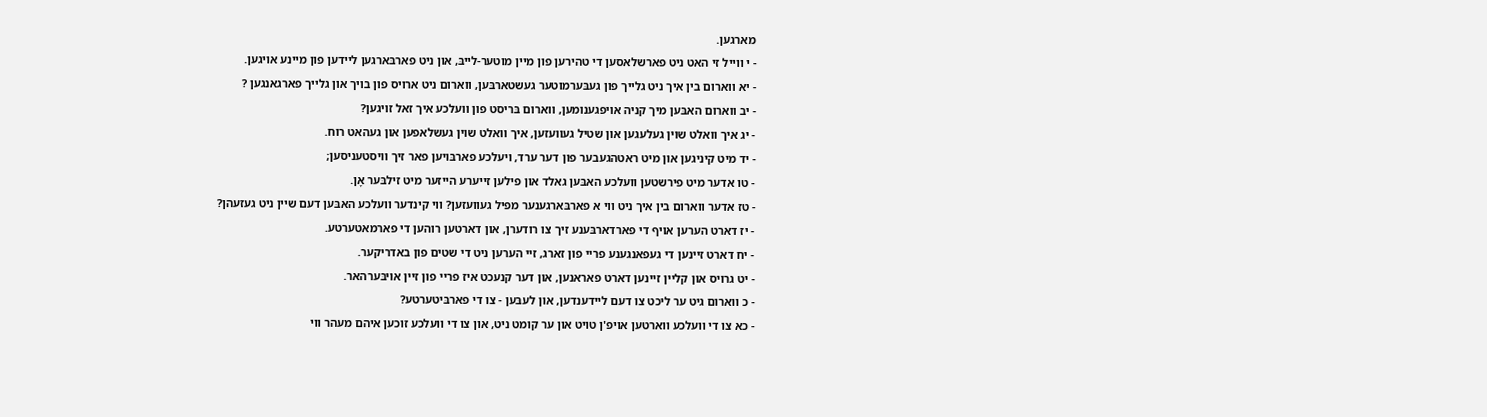מארגען.
- י ווייל זי האט ניט פארשלאסען די טהירען פון מיין מוטער-לייבּ, און ניט פארבּארגען ליידען פון מיינע אויגען.
- יא ווארום בין איך ניט גלייך פון געבּערמוטער געשטארבּען, ווארום ניט ארויס פון בויך און גלייך פארגאנגען ?
- יב ווארום האבּען מיך קניה אויפגענומען, ווארום בּריסט פון וועלכע איך זאל זויגען?
- יג איך וואלט שוין געלעגען און שטיל געוועזען, איך וואלט שוין געשלאפען און געהאט רוח.
- יד מיט קיניגען און מיט ראטהגעבער פון דער ערד, ויעלכע פארבּויען פאר זיך וויסטעניסען;
- טו אדער מיט פירשטען וועלכע האבּען גאלד און פילען זייערע הייזער מיט זילבּער אָן.
- טז אדער ווארום בין איך ניט ווי א פארבּארגענער מפיל געוועזען? ווי קינדער וועלכע האבּען דעם שיין ניט געזעהן?
- יז דארט הערען אויף די פארדארבּענע זיך צו רודערן, און דארטען רוהען די פארמאטערטע.
- יח דארט זיינען די געפאנגענע פריי פון זארג, זיי הערען ניט די שטים פון באדריקער.
- יט גרויס און קליין זיינען דארט פאראנען, און דער קנעכט איז פריי פון זיין אויבּערהאר.
- כ ווארום גיט ער ליכט צו דעם ליידענדען, און לעבּען - צו די פארבּיטערטע?
- כא צו די וועלכע ווארטען אויפ'ן טויט און ער קומט ניט, און צו די וועלכע זוכען איהם מעהר ווי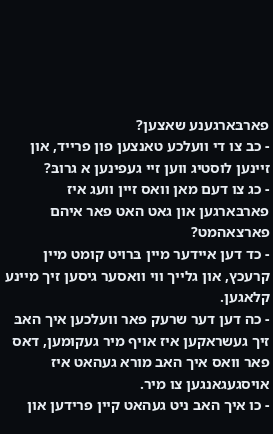פארבּארגענע שאצען?
- כב צו די וועלכע טאנצען פון פרייד, און זיינען לוסטיג ווען זיי געפינען א גרובּ?
- כג צו דעם מאן וואס זיין וועג איז פארבּארגען און גאט האט פאר איהם פארצאהמט?
- כד דען איידער מיין בּרויט קומט מיין קרעכץ, און גלייך ווי וואסער גיסען זיך מיינע קלאגען.
- כה דען דער שרעק פאר וועלכען איך האבּ זיך געשראקען איז אויף מיר געקומען, דאס פאר וואס איך האב מורא געהאט איז אויסגעגאנגען צו מיר.
- כו איך האב ניט געהאט קיין פרידען און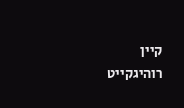קיין רוהיגקייט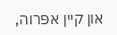און קיין אפּרוה,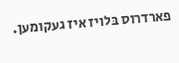פארדרוס בּלויז איז געקומען.